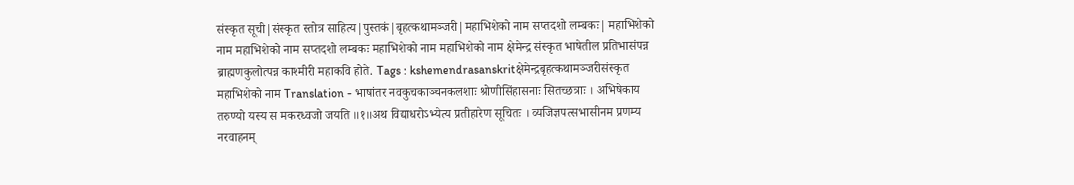संस्कृत सूची|संस्कृत स्तोत्र साहित्य|पुस्तकं|बृहत्कथामञ्जरी|महाभिशेको नाम सप्तदशो लम्बकः| महाभिशेको नाम महाभिशेको नाम सप्तदशो लम्बकः महाभिशेको नाम महाभिशेको नाम क्षेमेन्द्र संस्कृत भाषेतील प्रतिभासंपन्न ब्राह्मणकुलोत्पन्न काश्मीरी महाकवि होते. Tags : kshemendrasanskritक्षेमेन्द्रबृहत्कथामञ्जरीसंस्कृत महाभिशेको नाम Translation - भाषांतर नवकुचकाञ्चनकलशाः श्रोणीसिंहासनाः सितच्छत्राः । अभिषेकाय तरुण्यो यस्य स मकरध्वजो जयति ॥१॥अथ विद्याधरोऽभ्येत्य प्रतीहारेण सूचितः । व्यजिज्ञपत्सभासीनम प्रणम्य नरवाहनम्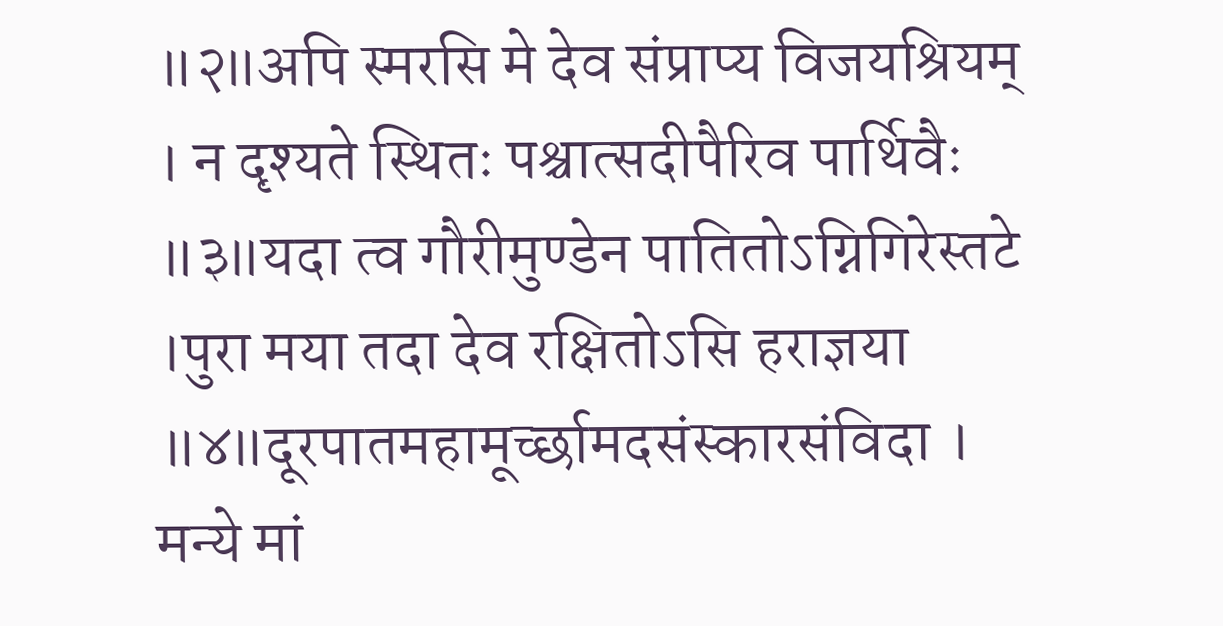॥२॥अपि स्मरसि मे देव संप्राप्य विजयश्रियम् । न दृश्यते स्थितः पश्चात्सदीपैरिव पार्थिवैः ॥३॥यदा त्व गौरीमुण्डेन पातितोऽग्निगिरेस्तटे ।पुरा मया तदा देव रक्षितोऽसि हराज्ञया ॥४॥दूरपातमहामूर्च्छामदसंस्कारसंविदा । मन्ये मां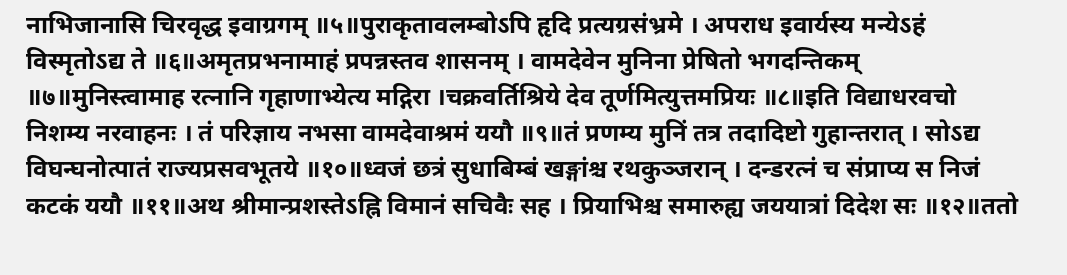नाभिजानासि चिरवृद्ध इवाग्रगम् ॥५॥पुराकृतावलम्बोऽपि हृदि प्रत्यग्रसंभ्रमे । अपराध इवार्यस्य मन्येऽहं विस्मृतोऽद्य ते ॥६॥अमृतप्रभनामाहं प्रपन्नस्तव शासनम् । वामदेवेन मुनिना प्रेषितो भगदन्तिकम् ॥७॥मुनिस्त्वामाह रत्नानि गृहाणाभ्येत्य मद्गिरा ।चक्रवर्तिश्रिये देव तूर्णमित्युत्तमप्रियः ॥८॥इति विद्याधरवचो निशम्य नरवाहनः । तं परिज्ञाय नभसा वामदेवाश्रमं ययौ ॥९॥तं प्रणम्य मुनिं तत्र तदादिष्टो गुहान्तरात् । सोऽद्य विघन्घनोत्पातं राज्यप्रसवभूतये ॥१०॥ध्वजं छत्रं सुधाबिम्बं खङ्गांश्च रथकुञ्जरान् । दन्डरत्नं च संप्राप्य स निजं कटकं ययौ ॥११॥अथ श्रीमान्प्रशस्तेऽह्नि विमानं सचिवैः सह । प्रियाभिश्च समारुह्य जययात्रां दिदेश सः ॥१२॥ततो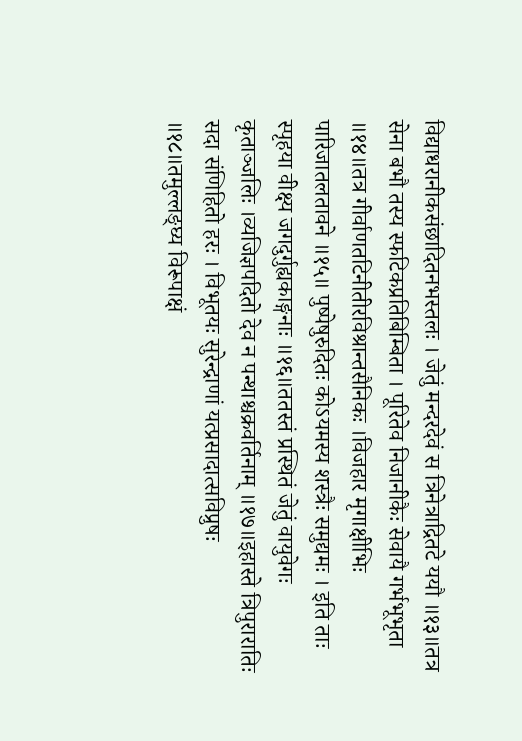विद्याधरानीकसंछादितनभस्तलः । जेतुं मन्दरदेवं स त्रिनेत्राद्रितटे ययौ ॥१३॥तत्र सेना बभौ तस्य स्फटिकप्रतिबिम्बिता । पूरितेव निजानीकैः सेवायै गर्भभूभृता ॥१४॥तत्र गीर्वाणतटिनीतीरविश्रान्तसैनिकः ।विजहार मृगाक्षीभिः पारिजातलतावने ॥१५॥ पुष्पेषुरुदितः कोऽयमस्य शस्त्रैः समुद्यमः । इति ताः स्पृहया वीक्ष्य जगदुर्गुह्यकाङ्गनाः ॥१६॥ततस्तं प्रस्थितं जेतुं वायुवेगः कृताञ्जलिः ।व्यजिज्ञपदितो देव न पन्थाश्चक्रवर्तिनाम् ॥१७॥इहास्ते त्रिपुरारातिः सदा संणिहितो हरः । विभूतयः सुरेन्द्राणां यत्प्रसादात्सविप्रुषः ॥१८॥तमुल्लङ्घ्य विरूपाक्षं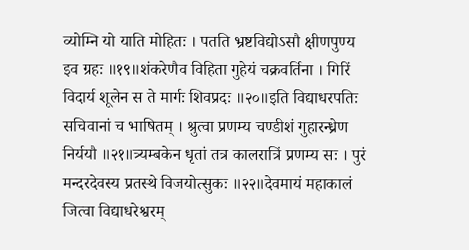व्योम्नि यो याति मोहितः । पतति भ्रष्टविद्योऽसौ क्षीणपुण्य इव ग्रहः ॥१९॥शंकरेणैव विहिता गुहेयं चक्रवर्तिना । गिरिं विदार्य शूलेन स ते मार्गः शिवप्रदः ॥२०॥इति विद्याधरपतिः सचिवानां च भाषितम् । श्रुत्वा प्रणम्य चण्डीशं गुहारन्ध्रेण निर्ययौ ॥२१॥त्र्यम्बकेन धृतां तत्र कालरात्रिं प्रणम्य सः । पुरं मन्दरदेवस्य प्रतस्थे विजयोत्सुकः ॥२२॥देवमायं महाकालं जित्वा विद्याधरेश्वरम्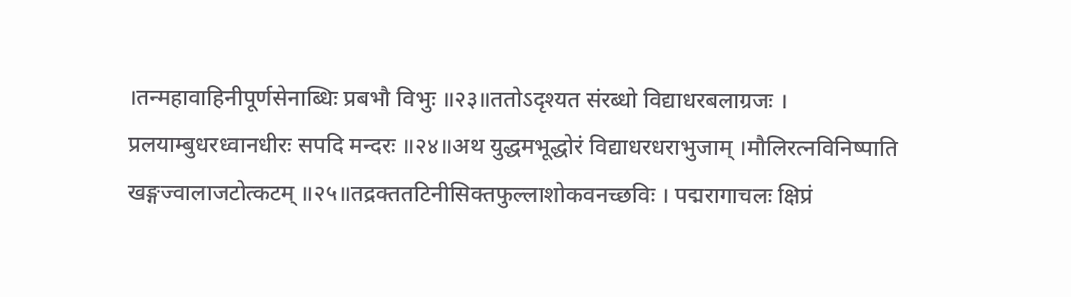।तन्महावाहिनीपूर्णसेनाब्धिः प्रबभौ विभुः ॥२३॥ततोऽदृश्यत संरब्धो विद्याधरबलाग्रजः । प्रलयाम्बुधरध्वानधीरः सपदि मन्दरः ॥२४॥अथ युद्धमभूद्धोरं विद्याधरधराभुजाम् ।मौलिरत्नविनिष्पाति खङ्गज्वालाजटोत्कटम् ॥२५॥तद्रक्ततटिनीसिक्तफुल्लाशोकवनच्छविः । पद्मरागाचलः क्षिप्रं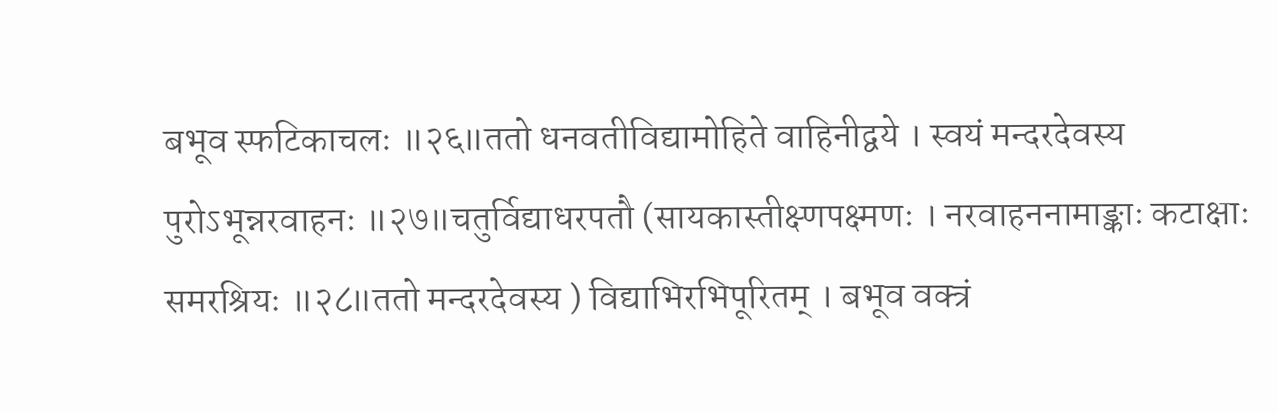बभूव स्फटिकाचलः ॥२६॥ततो धनवतीविद्यामोहिते वाहिनीद्वये । स्वयं मन्दरदेवस्य पुरोऽभून्नरवाहनः ॥२७॥चतुर्विद्याधरपतौ (सायकास्तीक्ष्णपक्ष्मणः । नरवाहननामाङ्काः कटाक्षाः समरश्रियः ॥२८॥ततो मन्दरदेवस्य ) विद्याभिरभिपूरितम् । बभूव वक्त्रं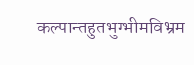कल्पान्तहुतभुग्भीमविभ्रम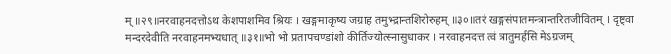म् ॥२९॥नरवाहनदत्तोऽथ केशपाशमिव श्रियः । खङ्गमाकृष्य जग्राह तमुभ्द्रान्तशिरोरुहम् ॥३०॥तरं खङ्गसंपातमन्त्रान्तरितजीवितम् । दृष्ट्वा मन्दरदेवीति नरवाहनमभ्यधात् ॥३१॥भो भो प्रतापचण्डांशो कीर्तिज्योत्स्नासुधाकर । नरवाहनदत्त त्वं त्रातुमर्हसि मेऽग्रजम्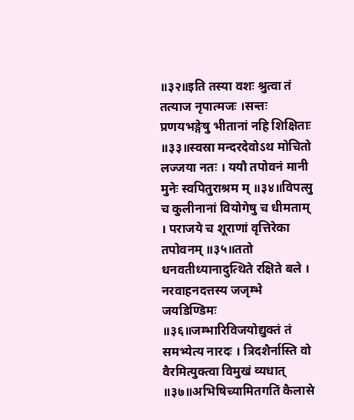॥३२॥इति तस्या वशः श्रुत्वा तं तत्याज नृपात्मजः ।सन्तः प्रणयभङ्गेषु भीतानां नहि शिक्षिताः ॥३३॥स्वस्रा मन्दरदेवोऽथ मोचितो लज्जया नतः । ययौ तपोवनं मानी मुनेः स्वपितुराश्रम म् ॥३४॥विपत्सु च कुलीनानां वियोगेषु च धीमताम् । पराजये च शूराणां वृत्तिरेका तपोवनम् ॥३५॥ततो धनवतीध्यानादुत्थिते रक्षिते बले । नरवाहनदत्तस्य जजृम्भे जयडिण्डिमः ॥३६॥जम्भारिविजयोद्युक्तं तं समभ्येत्य नारदः । त्रिदशैर्नास्ति वो वैरमित्युक्त्वा विमुखं व्यधात् ॥३७॥अभिषिच्यामितगतिं कैलासे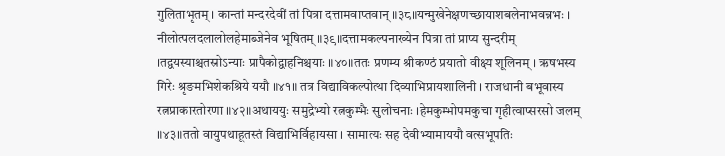गुलिताभृतम् । कान्तां मन्दरदेवीं तां पित्रा दत्तामवाप्तवान् ॥३८॥यन्मुखेनेक्षणच्छायाशबलेनाभवन्नभः । नीलोत्पलदलालोलहेमाब्जेनेव भूषितम् ॥३९॥दत्तामकल्पनाख्येन पित्रा तां प्राप्य सुन्दरीम् ।तद्वयस्याश्चतस्रोऽन्याः प्रापैकोद्वाहनिश्चयाः ॥४०॥ततः प्रणम्य श्रीकण्ठं प्रयातो वीक्ष्य शूलिनम् । ऋषभस्य गिरेः श्रृङमभिशेकश्रिये ययौ ॥४१॥ तत्र विद्याविकल्पोत्था दिव्याभिप्रायशालिनी । राजधानी बभूवास्य रत्नप्राकारतोरणा ॥४२॥अथाययुः समुद्रेभ्यो रत्नकुम्भैः सुलोचनाः ।हेमकुम्भोपमकुचा गृहीत्वाप्सरसो जलम् ॥४३॥ततो वायुपथाहूतस्तं विद्याभिर्विहायसा । सामात्यः सह देवीभ्यामाययौ वत्सभूपतिः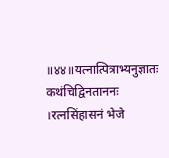॥४४॥यत्नात्पित्राभ्यनुज्ञातः कथंचिद्विनताननः ।रत्नसिंहासनं भेजे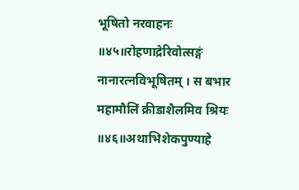भूषितो नरवाहनः ॥४५॥रोहणाद्रेरिवोत्सङ्गं नानारत्नविभूषितम् । स बभार महामौलिं क्रीडाशैलमिव श्रियः ॥४६॥अथाभिशेकपुण्याहे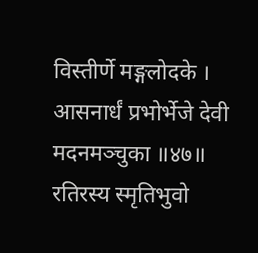विस्तीर्णे मङ्गलोदके । आसनार्धं प्रभोर्भेजे देवी मदनमञ्चुका ॥४७॥ रतिरस्य स्मृतिभुवो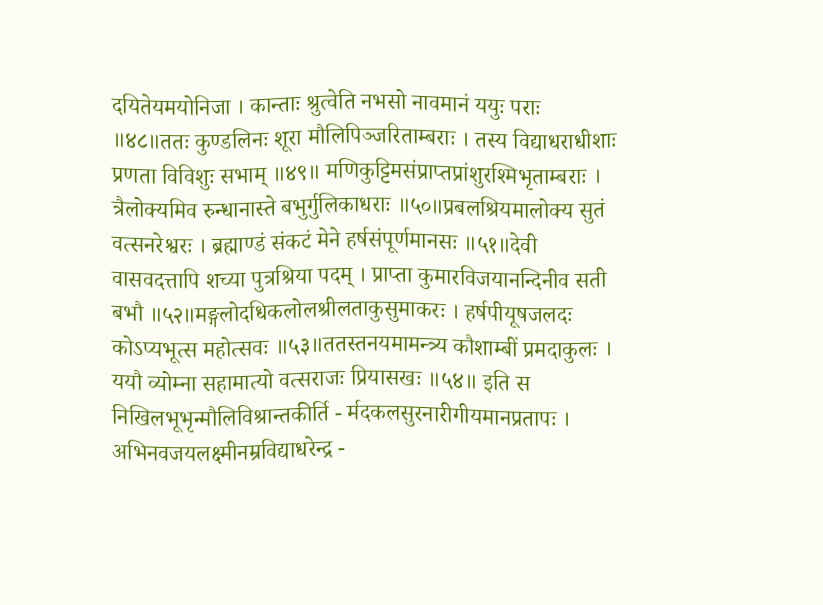दयितेयमयोनिजा । कान्ताः श्रुत्वेति नभसो नावमानं ययुः पराः ॥४८॥ततः कुण्डलिनः शूरा मौलिपिञ्जरिताम्बराः । तस्य विद्याधराधीशाः प्रणता विविशुः सभाम् ॥४९॥ मणिकुट्टिमसंप्राप्तप्रांशुरश्मिभृताम्बराः । त्रैलोक्यमिव रुन्धानास्ते बभुर्गुलिकाधराः ॥५०॥प्रबलश्रियमालोक्य सुतं वत्सनरेश्वरः । ब्रह्माण्डं संकटं मेने हर्षसंपूर्णमानसः ॥५१॥देवी वासवदत्तापि शच्या पुत्रश्रिया पदम् । प्राप्ता कुमारविजयानन्दिनीव सती बभौ ॥५२॥मङ्गलोदधिकलोलश्रीलताकुसुमाकरः । हर्षपीयूषजलदः कोऽप्यभूत्स महोत्सवः ॥५३॥ततस्तनयमामन्त्र्य कौशाम्बीं प्रमदाकुलः । ययौ व्योम्ना सहामात्यो वत्सराजः प्रियासखः ॥५४॥ इति स निखिलभूभृन्मौलिविश्रान्तकीर्ति - र्मदकलसुरनारीगीयमानप्रतापः । अभिनवजयलक्ष्मीनम्रविद्याधरेन्द्र -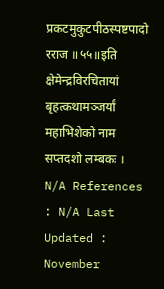प्रकटमुकुटपीठस्पष्टपादो रराज ॥५५॥इति क्षेमेन्द्रविरचितायां बृहत्कथामञ्जर्यां महाभिशेको नाम सप्तदशो लम्बकः । N/A References : N/A Last Updated : November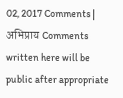02, 2017 Comments | अभिप्राय Comments written here will be public after appropriate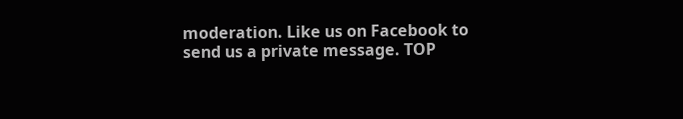moderation. Like us on Facebook to send us a private message. TOP